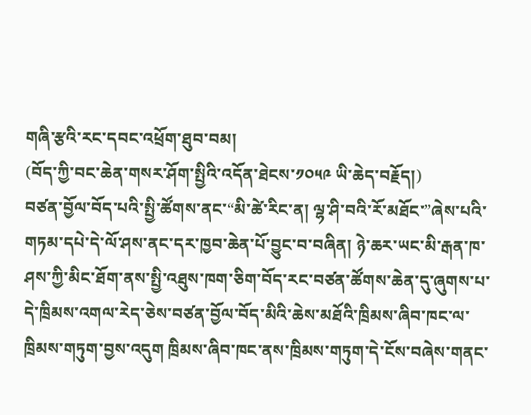གཞི་རྩའི་རང་དབང་འཕྲོག་ཐུབ་བམ།
(བོད་ཀྱི་བང་ཆེན་གསར་ཤོག་སྤྱིའི་འདོན་ཐེངས་༡༠༥༩ ཡི་ཆེད་བརྗོད།)
བཙན་བྱོལ་བོད་པའི་སྤྱི་ཚོགས་ནང་“མི་ཚེ་རིང་ན། ལྷ་ཤི་བའི་རོ་མཐོང་”ཞེས་པའི་གཏམ་དཔེ་དེ་ལོ་ཤས་ནང་དར་ཁྱབ་ཆེན་པོ་བྱུང་བ་བཞིན། ཉེ་ཆར་ཡང་མི་རྒན་ཁ་ཤས་ཀྱི་མིང་ཐོག་ནས་སྤྱི་འཐུས་ཁག་ཅིག་བོད་རང་བཙན་ཚོགས་ཆེན་དུ་ཞུགས་པ་དེ་ཁྲིམས་འགལ་རེད་ཅེས་བཙན་བྱོལ་བོད་མིའི་ཆེས་མཐོའི་ཁྲིམས་ཞིབ་ཁང་ལ་ཁྲིམས་གཏུག་བྱས་འདུག ཁྲིམས་ཞིབ་ཁང་ནས་ཁྲིམས་གཏུག་དེ་ངོས་བཞེས་གནང་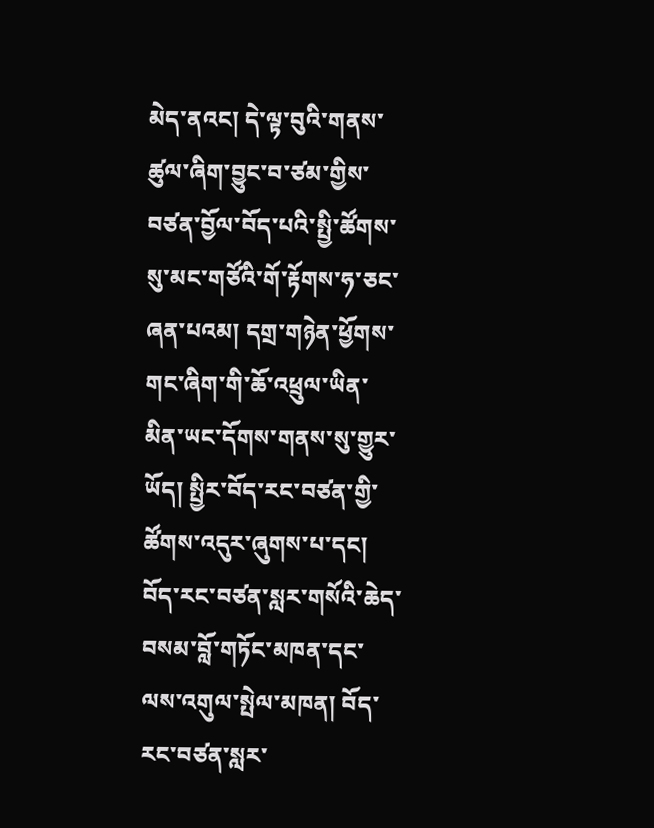མེད་ནའང། དེ་ལྟ་བུའི་གནས་ཚུལ་ཞིག་བྱུང་བ་ཙམ་གྱིས་བཙན་བྱོལ་བོད་པའི་སྤྱི་ཚོགས་སུ་མང་གཙོའི་གོ་རྟོགས་ཧ་ཅང་ཞན་པའམ། དགྲ་གཉེན་ཕྱོགས་གང་ཞིག་གི་ཆོ་འཕྲུལ་ཡིན་མིན་ཡང་དོགས་གནས་སུ་གྱུར་ཡོད། སྤྱིར་བོད་རང་བཙན་གྱི་ཚོགས་འདུར་ཞུགས་པ་དང། བོད་རང་བཙན་སླར་གསོའི་ཆེད་བསམ་བློ་གཏོང་མཁན་དང་ལས་འགུལ་སྤེལ་མཁན། བོད་རང་བཙན་སླར་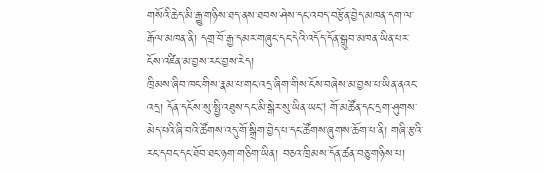གསོའི་ཆེད་མི་རྒྱུ་གཉིས་ཐད་ནས་ཐབས་ཤེས་དང་འབད་བརྩོན་བྱེད་མཁན་དག་ལ་རྒོལ་མཁན་ནི། དགྲ་བོ་རྒྱ་དམར་གཞུང་དང་དེའི་འདོད་དོན་སྒྲུབ་མཁན་ཡིན་པར་ངོས་འཛིན་མ་བྱས་རང་བྱས་རེད།
ཁྲིམས་ཞིབ་ཁང་གིས་རྣམ་པ་གང་འདྲ་ཞིག་གིས་ངོས་བཞེས་མ་བྱས་པ་ཡིན་ནའང་འདྲ། དོན་དངོས་སུ་སྤྱི་འཐུས་དང་མི་སྒེར་སུ་ཡིན་ཡང། གོ་མཚོན་དང་དྲག་ཤུགས་མེད་པའི་ཞི་བའི་ཚོགས་འདུ་གོ་སྒྲིག་བྱེད་པ་དང་ཚོགས་ཞུགས་ཆོག་པ་ནི། གཞི་རྩའི་རང་དབང་དང་ཐོབ་ཐང་ཉག་གཅིག་ཡིན། བཅའ་ཁྲིམས་དོན་ཚན་བཅུ་གཉིས་པ།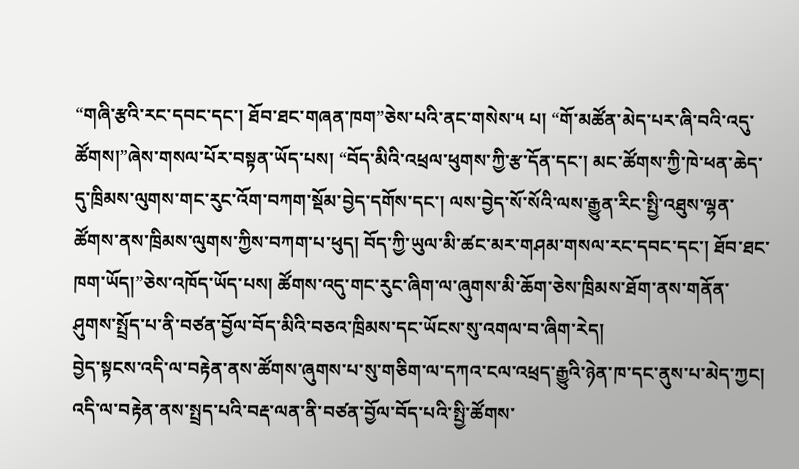“གཞི་རྩའི་རང་དབང་དང་། ཐོབ་ཐང་གཞན་ཁག”ཅེས་པའི་ནང་གསེས་༥ པ། “གོ་མཚོན་མེད་པར་ཞི་བའི་འདུ་ཚོགས།”ཞེས་གསལ་པོར་བསྟན་ཡོད་པས། “བོད་མིའི་འཕྲལ་ཕུགས་ཀྱི་རྩ་དོན་དང་། མང་ཚོགས་ཀྱི་ཁེ་ཕན་ཆེད་དུ་ཁྲིམས་ལུགས་གང་རུང་འོག་བཀག་སྡོམ་བྱེད་དགོས་དང་། ལས་བྱེད་སོ་སོའི་ལས་རྒྱུན་རིང་སྤྱི་འཐུས་ལྷན་ཚོགས་ནས་ཁྲིམས་ལུགས་ཀྱིས་བཀག་པ་ཕུད། བོད་ཀྱི་ཡུལ་མི་ཚང་མར་གཤམ་གསལ་རང་དབང་དང་། ཐོབ་ཐང་ཁག་ཡོད།”ཅེས་འཁོད་ཡོད་པས། ཚོགས་འདུ་གང་རུང་ཞིག་ལ་ཞུགས་མི་ཆོག་ཅེས་ཁྲིམས་ཐོག་ནས་གནོན་ཤུགས་སྤྲོད་པ་ནི་བཙན་བྱོལ་བོད་མིའི་བཅའ་ཁྲིམས་དང་ཡོངས་སུ་འགལ་བ་ཞིག་རེད།
བྱེད་སྟངས་འདི་ལ་བརྟེན་ནས་ཚོགས་ཞུགས་པ་སུ་གཅིག་ལ་དཀའ་ངལ་འཕྲད་རྒྱུའི་ཉེན་ཁ་དང་ནུས་པ་མེད་ཀྱང། འདི་ལ་བརྟེན་ནས་སྤྲད་པའི་བརྡ་ལན་ནི་བཙན་བྱོལ་བོད་པའི་སྤྱི་ཚོགས་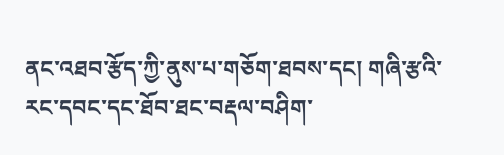ནང་འཐབ་རྩོད་ཀྱི་ནུས་པ་གཅོག་ཐབས་དང། གཞི་རྩའི་རང་དབང་དང་ཐོབ་ཐང་བརྡལ་བཤིག་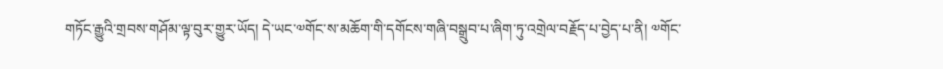གཏོང་རྒྱུའི་གྲབས་གཤོམ་ལྟ་བུར་གྱུར་ཡོད། དེ་ཡང་༧གོང་ས་མཆོག་གི་དགོངས་གཞི་བསྒྲུབ་པ་ཞིག་ཏུ་འགྲེལ་བརྗོད་པ་བྱེད་པ་ནི། ༧གོང་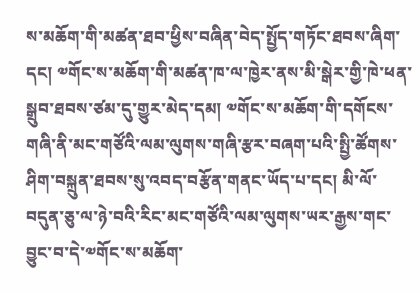ས་མཆོག་གི་མཚན་ཐབ་ཕྱིས་བཞིན་བེད་སྤྱོད་གཏོང་ཐབས་ཞིག་དང། ༧གོང་ས་མཆོག་གི་མཚན་ཁ་ལ་ཁྱེར་ནས་མི་སྒེར་གྱི་ཁེ་ཕན་སྒྲུབ་ཐབས་ཙམ་དུ་གྱུར་མེད་དམ། ༧གོང་ས་མཆོག་གི་དགོངས་གཞི་ནི་མང་གཙོའི་ལམ་ལུགས་གཞི་རྩར་བཞག་པའི་སྤྱི་ཚོགས་ཤིག་བསྐྲུན་ཐབས་སུ་འབད་བརྩོན་གནང་ཡོད་པ་དང། མི་ལོ་བདུན་ཅུ་ལ་ཉེ་བའི་རིང་མང་གཙོའི་ལམ་ལུགས་ཡར་རྒྱས་གང་བྱུང་བ་དེ་༧གོང་ས་མཆོག་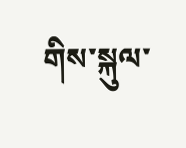གིས་སྐུལ་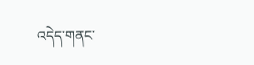འདེད་གནང་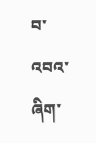བ་འབའ་ཞིག་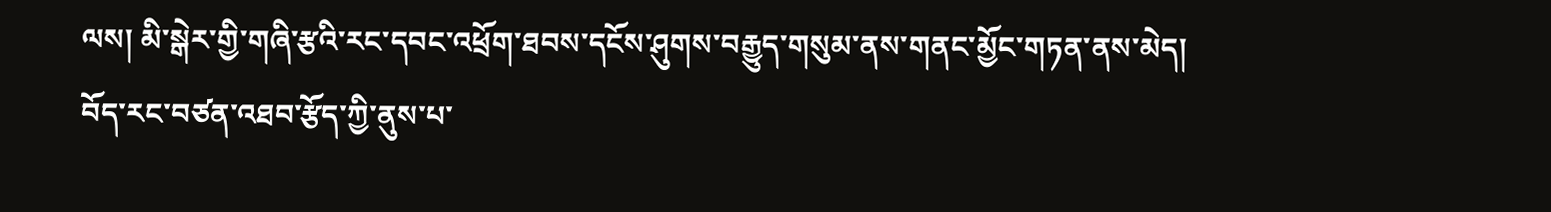ལས། མི་སྒེར་གྱི་གཞི་རྩའི་རང་དབང་འཕྲོག་ཐབས་དངོས་ཤུགས་བརྒྱུད་གསུམ་ནས་གནང་མྱོང་གཏན་ནས་མེད།
བོད་རང་བཙན་འཐབ་རྩོད་ཀྱི་ནུས་པ་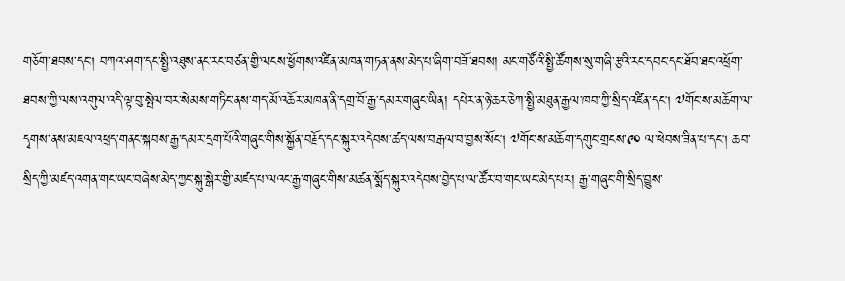གཅོག་ཐབས་དང། བཀའ་ཤག་དང་སྤྱི་འཐུས་ནང་རང་བཙན་གྱི་ལངས་ཕྱོགས་འཛིན་མཁན་གཏན་ནས་མེད་པ་ཞིག་བཟོ་ཐབས། མང་གཙོའི་སྤྱི་ཚོགས་སུ་གཞི་རྩའི་རང་དབང་དང་ཐོབ་ཐང་འཕྲོག་ཐབས་ཀྱི་ལས་འགུལ་འདི་ལྟ་བུ་སྤེལ་བར་སེམས་གཏིང་ནས་གད་མོ་འཆོར་མཁན་ནི་དགྲ་བོ་རྒྱ་དམར་གཞུང་ཡིན། དཔེར་ན་ཉེ་ཆར་ཅེཀ་སྤྱི་མཐུན་རྒྱལ་ཁབ་ཀྱི་སྲིད་འཛིན་དང། ༧གོང་ས་མཆོག་ལ་དྭགས་ནས་མཇལ་འཕྲད་གནང་སྐབས་རྒྱ་དམར་དྲག་པོའི་གཞུང་གིས་སྐྱོན་བརྗོད་དང་སྐུར་འདེབས་ཚད་ལས་བརྒལ་བ་བྱས་སོང། ༧གོང་ས་མཆོག་དགུང་གྲངས་༩༠ ལ་ཕེབས་ཟིན་པ་དང། ཆབ་སྲིད་ཀྱི་མཛད་འགན་གང་ཡང་བཞེས་མེད་ཀྱང་སྐུ་སྒེར་གྱི་མཛད་པ་ལའང་རྒྱ་གཞུང་གིས་མཚན་སྨོད་སྐུར་འདེབས་བྱེད་པ་ལ་ཚོར་བ་གང་ཡང་མེད་པར། རྒྱ་གཞུང་གི་སྲིད་བྱུས་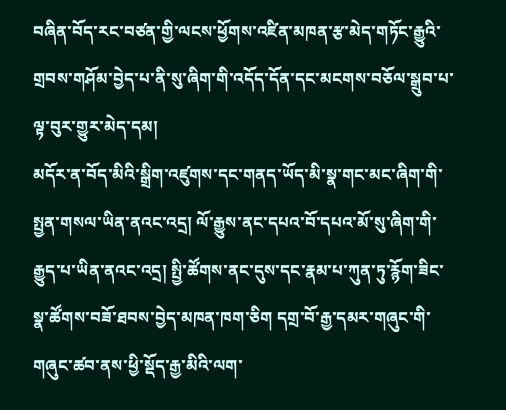བཞིན་བོད་རང་བཙན་གྱི་ལངས་ཕྱོགས་འཛིན་མཁན་རྩ་མེད་གཏོང་རྒྱུའི་གྲབས་གཤོམ་བྱེད་པ་ནི་སུ་ཞིག་གི་འདོད་དོན་དང་མངགས་བཅོལ་སྒྲུབ་པ་ལྟ་བུར་གྱུར་མེད་དམ།
མདོར་ན་བོད་མིའི་སྒྲིག་འཛུགས་དང་གནད་ཡོད་མི་སྣ་གང་མང་ཞིག་གི་སྤྱན་གསལ་ཡིན་ནའང་འདྲ། ལོ་རྒྱུས་ནང་དཔའ་བོ་དཔའ་མོ་སུ་ཞིག་གི་རྒྱུད་པ་ཡིན་ནའང་འདྲ། སྤྱི་ཚོགས་ནང་དུས་དང་རྣམ་པ་ཀུན་ཏུ་རྙོག་ཟིང་སྣ་ཚོགས་བཟོ་ཐབས་བྱེད་མཁན་ཁག་ཅིག དགྲ་བོ་རྒྱ་དམར་གཞུང་གི་གཞུང་ཚབ་ནས་ཕྱི་སྡོད་རྒྱ་མིའི་ལག་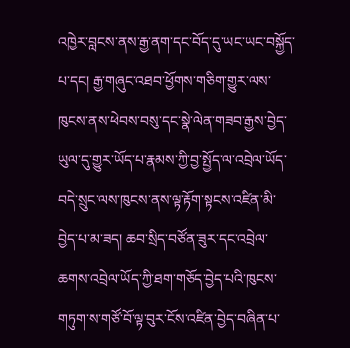འཁྱེར་བླངས་ནས་རྒྱ་ནག་དང་བོད་དུ་ཡང་ཡང་བསྐྱོད་པ་དང། རྒྱ་གཞུང་འཐབ་ཕྱོགས་གཅིག་གྱུར་ལས་ཁུངས་ནས་ཕེབས་བསུ་དང་སྣེ་ལེན་གཟབ་རྒྱས་བྱེད་ཡུལ་དུ་གྱུར་ཡོད་པ་རྣམས་ཀྱི་བྱ་སྤྱོད་ལ་འབྲེལ་ཡོད་བདེ་སྲུང་ལས་ཁུངས་ནས་ལྟ་རྟོག་སྟངས་འཛིན་མི་བྱེད་པ་མ་ཟད། ཆབ་སྲིད་བཙོན་ཟུར་དང་འབྲེལ་ཆགས་འབྲེལ་ཡོད་ཀྱི་ཐག་གཅོད་བྱེད་པའི་ཁུངས་གཏུག་ས་གཙོ་བོ་ལྟ་བུར་ངོས་འཛིན་བྱེད་བཞིན་པ་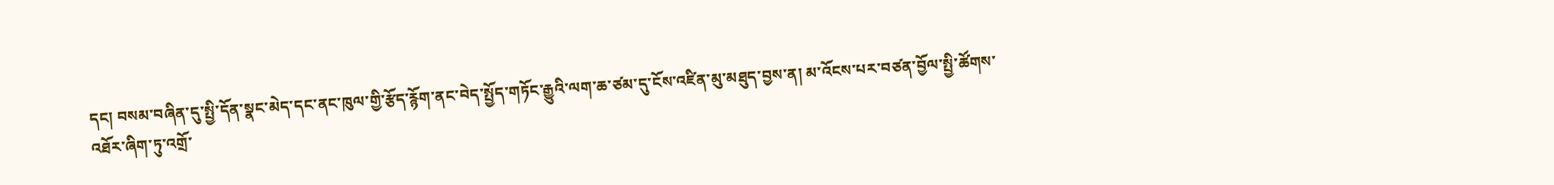དང། བསམ་བཞིན་དུ་སྤྱི་དོན་སྣང་མེད་དང་ནང་ཁུལ་གྱི་རྩོད་རྙོག་ནང་བེད་སྤྱོད་གཏོང་རྒྱུའི་ལག་ཆ་ཙམ་དུ་ངོས་འཛིན་མུ་མཐུད་བྱས་ན། མ་འོངས་པར་བཙན་བྱོལ་སྤྱི་ཚོགས་འཐོར་ཞིག་ཏུ་འགྲོ་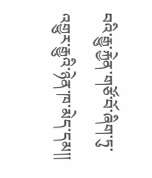བའི་རྒྱུ་རྐྱེན་གཙོ་བོ་ཞིག་ཏུ་འགྱུར་རྒྱུའི་ཉེན་ཁ་མེད་དམ།།